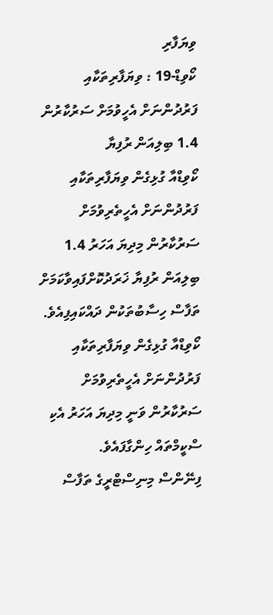ވިޔަފާރި
ކޯވިޑް-19 : ވިޔަފާރިތަކާއި ފަރުދުންނަށް އެހީވުމަށް ސަރުކާރުން 1.4 ބިލިއަން ރުފިޔާ
ކޯވިޑްއާ ގުޅިގެން ވިޔަފާރިތަކާއި ފަރުދުންނަށް އެހީތެރިވުމަށް ސަރުކާރުން މިދިޔަ އަހަރު 1.4 ބިލިއަން ރުފިޔާ ޚަރަދުކޮށްފައިވާކަމަށް ތަފާސް ހިސާބުތަކުން ދައްކައިފިއެވެ.
ކޯވިޑްއާ ގުޅިގެން ވިޔަފާރިތަކާއި ފަރުދުންނަށް އެހީތެރިވުމަށް ސަރުކާރުން ވަނީ މިދިޔަ އަހަރު އެކި ސްކީމްތައް ހިންގާފައެވެ.
ފިނޭންސް މިނިސްޓްރީގެ ތަފާސް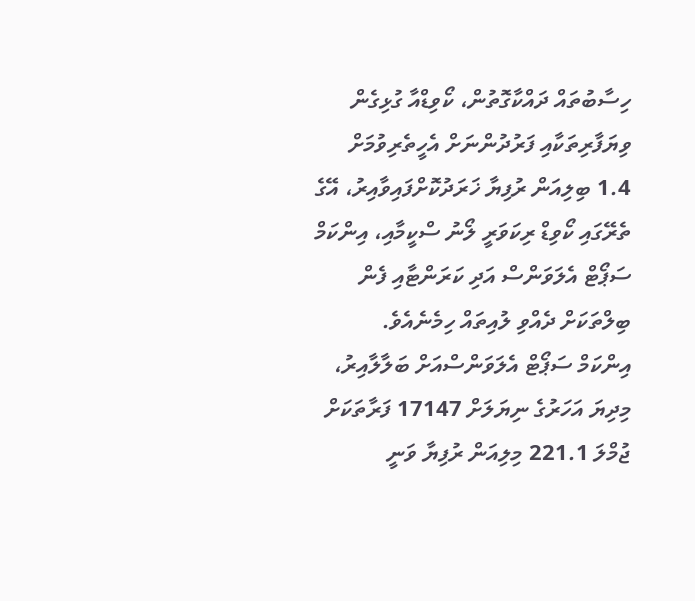ހިސާބުތައް ދައްކާގޮތުން، ކޯވިޑްއާ ގުޅިގެން ވިޔަފާރިތަކާއި ފަރުދުންނަށް އެހީތެރިވުމަށް 1.4 ބިލިއަން ރުފިޔާ ޚަރަދުކޮށްފައިވާއިރު، އޭގެ ތެރޭގައި ކޯވިޑް ރިކަވަރީ ލޯނު ސްކީމާއި، އިންކަމް ސަޕޯޓް އެލަވަންސް އަދި ކަރަންޓާއި ފެން ބިލްތަކަށް ދެއްވި ލުއިތައް ހިމެނެއެވެ.
އިންކަމް ސަޕޯޓް އެލަވަންސްއަށް ބަލާލާއިރު، މިދިޔަ އަހަރުގެ ނިޔަލަށް 17147 ފަރާތަކަށް ޖުމްލަ 221.1 މިލިއަން ރުފިޔާ ވަނީ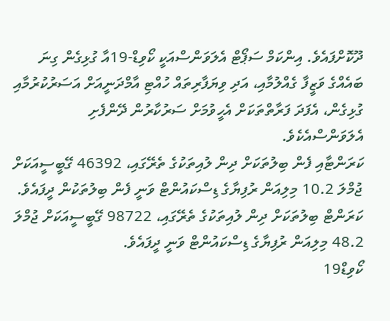ދޫކޮށްފައެވެ. އިންކަމް ސަޕޯޓް އެލަވަންސްއަކީ ކޯވިޑް-19އާ ގުޅިގެން ގިނަ ބައެއްގެ ވަޒީފާ ގެއްލުމާއި، އަދި ވިޔަފާރިތައް ހުއްޓި އާމްދަނީއަށް އަސަރުކުރުމާއި ގުޅިގެން، އެފަދަ ފަރާތްތަކަށް އެހީވުމަށް ސަރުކާރުން ދޭންފެށި އެލަވަންސްއެކެވެ.
ކަރަންޓާއި ފެން ބިލުތަކަށް ދިން ލުއިތަކުގެ ތެރޭގައި، 46392 ގޭބީސީއަކަށް ޖުމްލަ 10.2 މިލިއަން ރުފިޔާގެ ޑިސްކައުންޓް ވަނީ ފެން ބިލުތަކުން ދީފައެވެ. ކަރަންޓް ބިލުތަކަށް ދިން ލުއިތަކުގެ ތެރޭގައި، 98722 ގޭބީސީއަކަށް ޖުމްލަ 48.2 މިލިއަން ރުފިޔާގެ ޑިސްކައުންޓް ވަނީ ދީފައެވެ.
ކޯވިޑް19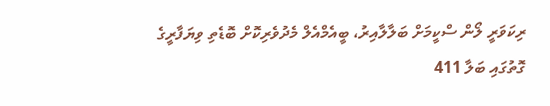ރިކަވަރީ ލޯން ސްކީމަށް ބަލާލާއިރު، ބީއެމްއެލް މެދުވެރިކޮށް ބޮޑެތި ވިޔަފާރީގެ ގޮތުގައި ބަލާ 411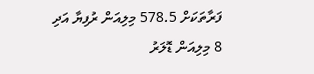ފަރާތަކަށް 578.5 މިލިއަން ރުފިޔާ އަދި 8 މިލިއަން ޑޮލަރު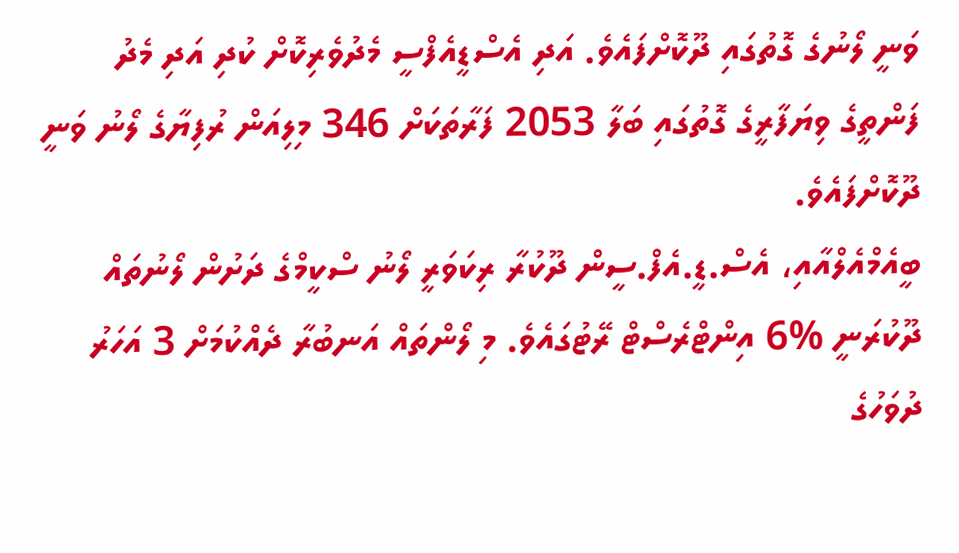ވަނީ ލޯނުގެ ގޮތުގައި ދޫކޮށްފައެވެ. އަދި އެސްޑީއެފްސީ މެދުވެރިކޮށް ކުދި އަދި މެދު ފަންތީގެ ވިޔަފާރީގެ ގޮތުގައި ބަލާ 2053 ފަރާތަކަށް 346 މިލިއަން ރުފިޔާގެ ލޯނު ވަނީ ދޫކޮށްފައެވެ.
ބީއެމްއެލްއާއި، އެސް.ޑީ.އެފް.ސީން ދޫކުރާ ރިކަވަރީ ލޯނު ސްކީމްގެ ދަށުން ލޯނުތައް ދޫކުރަނީ %6 އިންޓްރެސްޓް ރޭޓުގައެވެ. މި ލޯންތައް އަނބުރާ ދެއްކުމަށް 3 އަހަރު ދުވަހުގެ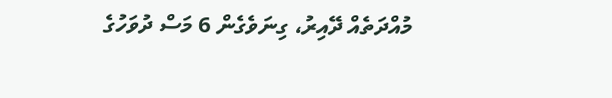މުއްދަތެއް ދޭއިރު، ގިނަވެގެން 6 މަސް ދުވަހުގެ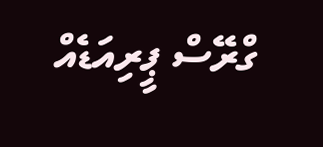ގްރޭސް ޕީރިއަޑެއް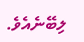ލިބޭނެއެވެ.